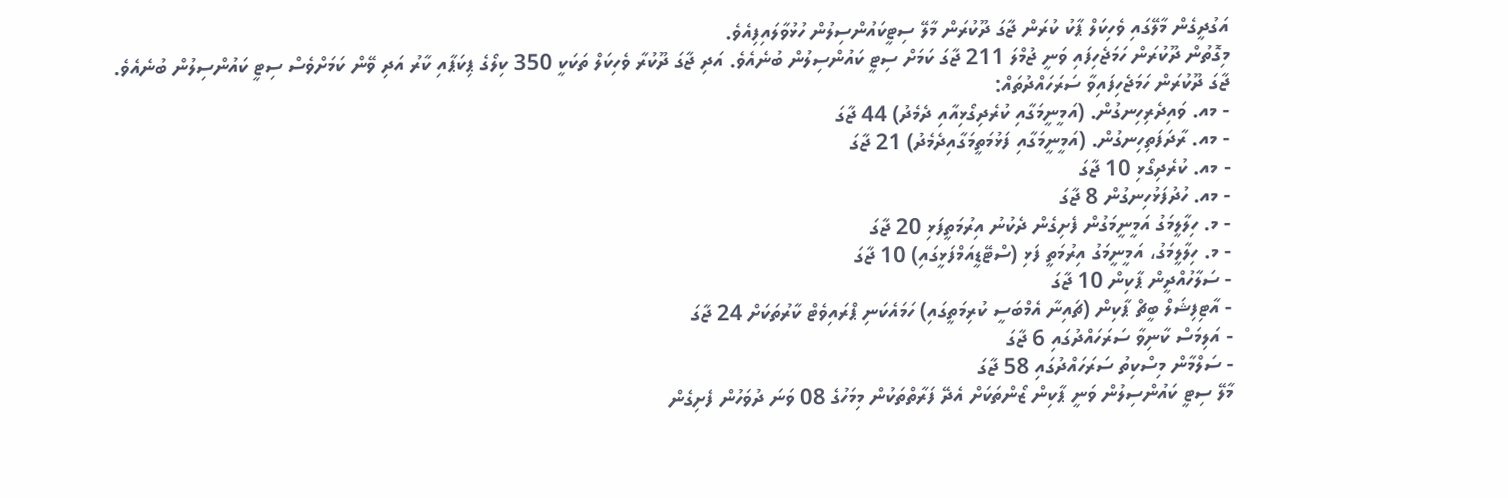އަގުދީގެން މާލޭގައި ވެހިކަލް ޕާކު ކުރަން ޖާގަ ދޫކުރަން މާލޭ ސިޓީކައުންސިލުން ހުޅުވާލައިފިއެވެ.
މިގޮތުން ދޫކުރަން ހަމަޖެހިފައި ވަނީ ޖުމްލަ 211 ޖާގަ ކަމަށް ސިޓީ ކައުންސިލުން ބުނެއެވެ. އަދި ޖާގަ ދޫކުރާ ވެހިކަލް ތަކަކީ 350 ކިލޯގެ ޕިކަޕާއި ކާރު އަދި ވޭން ކަމަށްވެސް ސިޓީ ކައުންސިލުން ބުނެއެވެ.
ޖާގަ ދޫކުރަން ހަމަޖެހިފައިވާ ސަރަހައްދުތައް:
- މއ. ވައިދެރިހިނގުން. (އަމީނީމަގާއި ކުރެދިގޯޅިއާއި ދެމެދު) 44 ޖާގަ
- މއ. ރާދަފަތިހިނގުން. (އަމީނީމަގާއި ފަޅުމަތީމަގާއިދެމެދު) 21 ޖާގަ
- މއ. ކުރެދިގޯޅި 10 ޖާގަ
- މއ. ހުދުފަޅުހިނގުން 8 ޖާގަ
- މ. ހިލާލީމަގު އަމީނީމަގުން ފެށިގެން ދެކުނު އިރުމަތީފަޅި 20 ޖާގަ
- މ. ހިލާލީމަގު، އަމީނީމަގު އިރުމަތީ ފަޅި (ސްޓޭޑީއަމްފަޅީގައި) 10 ޖާގަ
- ސަލާހުއްދީން ޕާކިން 10 ޖާގަ
- އާޓިފިޝަލް ބީޗް ޕާކިން (ޗައިނާ އެމްބަސީ ކުރިމަތީގައި) ހަމައެކަނި ޕްރައިވެޓް ކާރުތަކަށް 24 ޖާގަ
- އަލިމަސް ކާނިވާ ސަރަހައްދުގައި 6 ޖާގަ
- ސަލްމާން މިސްކިތު ސަރަހައްދުގައި 58 ޖާގަ
މާލޭ ސިޓީ ކައުންސިލުން ވަނީ ޕާކިން ޒޯންތަކަށް އެދޭ ފަރާތްތަކުން މިމަހުގެ 08 ވަނަ ދުވަހުން ފެށިގެން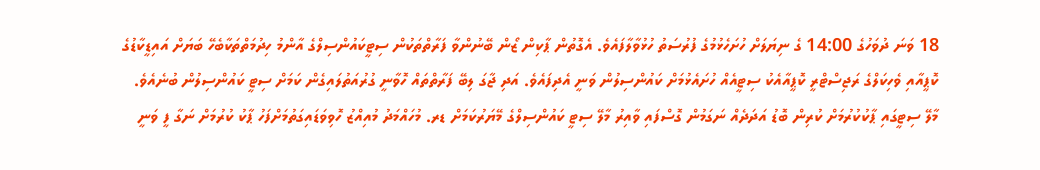18 ވަނަ ދުވަހުގެ 14:00 ގެ ނިޔަލަށް ހުށަހެޅުމުގެ ފުރުސަތު ހުޅުވާލާފައެވެ. އެގޮތުން ޕާކިން ޒޯން ބޭނުންވާ ފަރާތްތަކުން ސިޓީކައުންސިލްގެ އާންމު ހިދުމަތްތަކާބެހޭ ބަޔަށް އައިޑީކާޑުގެ ކޮޕީއާއި ވެހިކަލްގެ ރަޖިސްޓްރީ ކޮޕީއާއެކު ސިޓީއެއް ހުށައެޅުމަށް ކައުންސިލުން ވަނީ އެދިފައެވެ. އަދި ޖާގަ ލިބޭ ފަރާތްތައް ހޮވާނީ ގުރުއަތުލައިގެން ކަމަށް ސިޓީ ކައުންސިލުން ބުނެއެވެ.
މާލޭ ސިޓީގައި ޕާކުކުރުމަށް ކުރިން ބޮޑު އަދަދެއް ނަގަމުން ގޮސްފައި ވާއިރު މާލޭ ސިޓީ ކައުންސިލްގެ މޭޔަރުކަމަށް ޑރ. މުހައްމަދު މުއިއްޒު ހޮވިވަޑައިގަތުމަށްފަހު ޕާކު ކުރުމަށް ނަގާ ފީ ވަނީ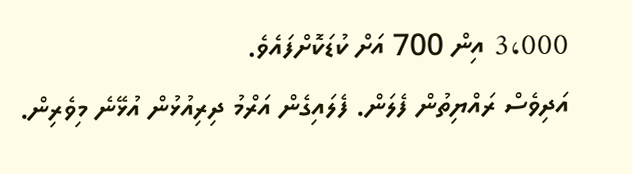3،000 އިން 700 އަށް ކުޑަކޮށްފައެވެ.
އަދިވެސް ރައްޔިތުން ފެލަން. ފެލައިގެން އަރްމު ދިރިއުޅުން އުޅޭނެ މިވެރިން.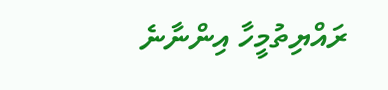ރައްޔިތުމީހާ އިންނާނެ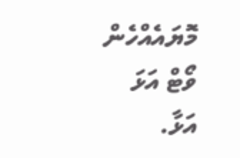މޮޔައެއްހެން ވޯޓް އަޅަ އަޅާ.